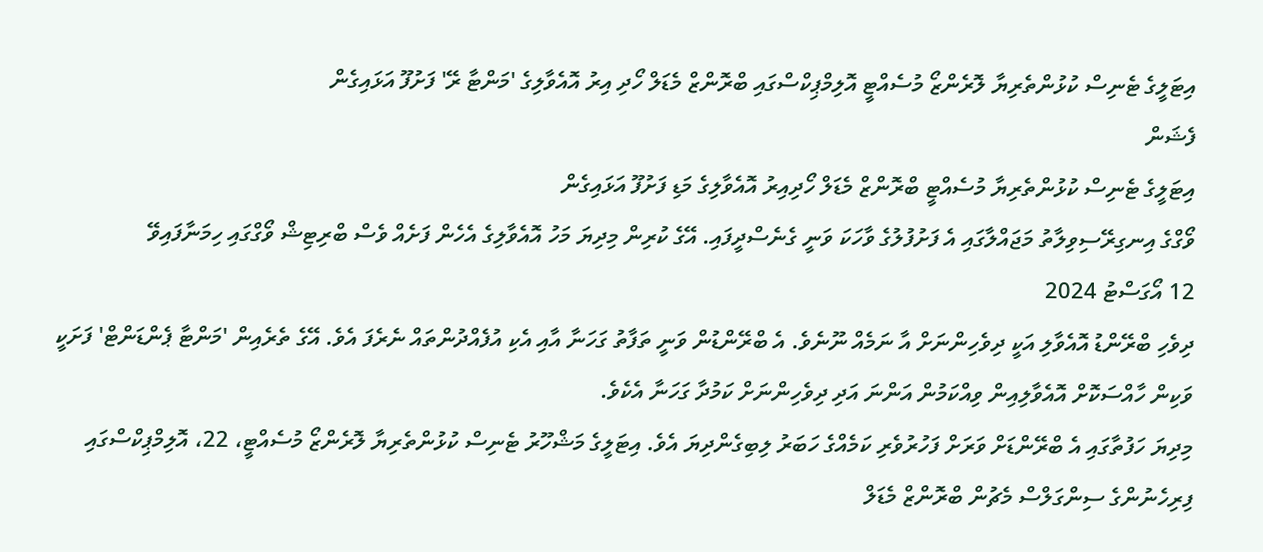އިޓަލީގެ ޓެނިސް ކުޅުންތެރިޔާ ލޮރެންޒޯ މުސެއްޓީ އޮލިމްޕިކްސްގައި ބްރޮންޒް މެޑަލް ހޯދި އިރު އޮއެވާލިގެ 'މަންޓާ ރޭ' ފަށުފޫ އަޅައިގެން
ފެޝަން
އިޓަލީގެ ޓެނިސް ކުޅުންތެރިޔާ މުސެއްޓީ ބްރޮންޒް މެޑަލް ހޯދިއިރު އޮއެވާލިގެ މަޑި ފަށުފޫ އަޅައިގެން
ވޯގްގެ އިނގިރޭސިވިލާތު މަޖައްލާގައި އެ ފަށުފުލުގެ ވާހަކަ ވަނީ ގެނެސްދީފައި. އޭގެ ކުރިން މިދިޔަ މަހު އޮއެވާލިގެ އެހެން ފަށެއް ވެސް ބްރިޓިޝް ވޯގްގައި ހިމަނާފައިވޭ
12 އޯގަސްޓު 2024
ދިވެހި ބްރޭންޑު އޮއެވާލި އަކީ ދިވެހިންނަށް އާ ނަމެއް ނޫނެވެ. އެ ބްރޭންޑުން ވަނީ ތަފާތު ގަހަނާ އާއި އެކި އުފެއްދުންތައް ނެރެފަ އެވެ. އޭގެ ތެރެއިން 'މަންޓާ ޕެންޑަންޓް' ފަށަކީ ވަކިން ހާއްސަކޮށް އޮއެވާލިއިން ވިއްކަމުން އަންނަ އަދި ދިވެހިންނަށް ކަމުދާ ގަހަނާ އެކެވެ.
މިދިޔަ ހަފުތާގައި އެ ބްރޭންޑަށް ވަރަށް ފަހުރުވެރި ކަމެއްގެ ހަބަރު ލިބިގެންދިޔަ އެވެ. އިޓަލީގެ މަޝްހޫރު ޓެނިސް ކުޅުންތެރިޔާ ލޮރެންޒޯ މުސެއްޓީ، 22، އޮލިމްޕިކްސްގައި ފިރިހެނުންގެ ސިންގަލްސް މެޗުން ބްރޮންޒް މެޑަލް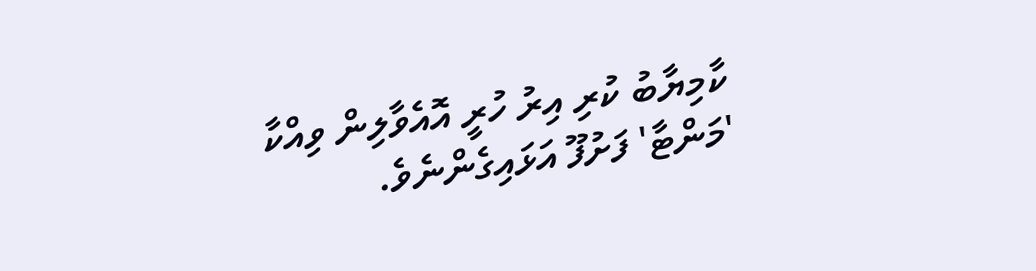ކާމިޔާބު ކުރި އިރު ހުރީ އޮއެވާލިން ވިއްކާ 'މަންޓާ' ފަށުފޫ އަޅައިގެންނެވެ.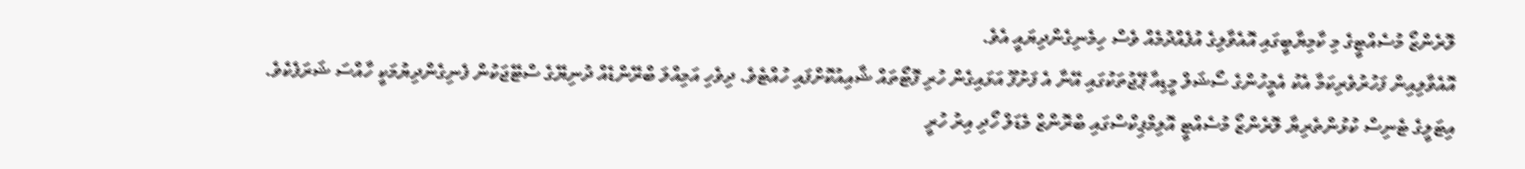ލޮރެންޒޯ މުސެއްޓީގެ މި ކާމިޔާބީގައި އޮއެވާލިގެ އުފެއްދުމެއް ވެސް ހިމެނިގެންދިޔައީ އެވެ.
އޮއެވާލިއިން ފަހުރުވެރިކަމާ އެކު އެމީހުންގެ ސޯޝަލް މީޑިއާ ޕޭޖުތަކުގައި އޭނާ އެ ފަށުފޫ އަޅައިގެން ހުރި ފޮޓޯތައް ޝާއިއުކޮށްފައި ހުއްޓެވެ. ދިވެހި އަމިއްލަ ބްރޭންޑެއް ދުނިޔޭގެ ސްޓޭޖަކުން ފެނިގެންދިޔުމަކީ ހާއްސަ ޝަރަފެކެވެ.
އިޓަލީގެ ޓެނިސް ކުޅުންތެރިޔާ ލޮރެންޒޯ މުސެއްޓީ އޮލިމްޕިކްސްގައި ބްރޮންޒް މެޑަލް ހޯދި އިރު ހުރީ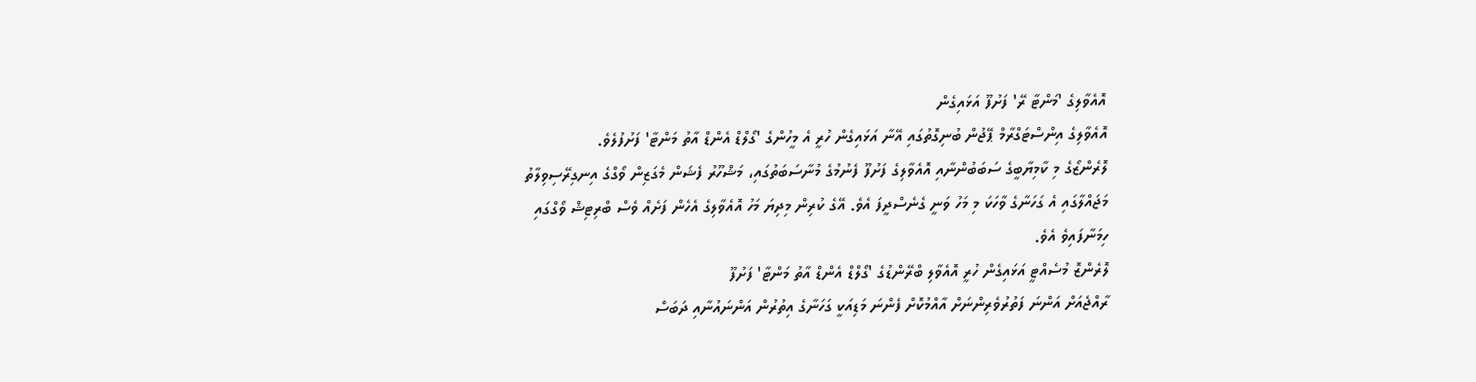އޮއެވާލިގެ 'މަންޓާ ރޭ' ފަށުފޫ އަޅައިގެން
އޮއެވާލިގެ އިންސްޓަގްރާމް ޕޭޖުން ބުނިގޮތުގައި އޭނާ އަޅައިގެން ހުރީ އެ މީހުންގެ 'ގޯލްޑް އެންޑް އާތު މަންޓާ' ފަށުފުލެވެ.
ލޮރެންޒޯގެ މި ކާމިޔާބީގެ ސަބަބުންނާއި އޮއެވާލިގެ ފަށުފޫ ފެނުމުގެ މުނާސަބަތުގައި، މަޝްހޫރު ފެޝަން މެގަޒިން ވޯގްގެ އިނގިރޭސިވިލާތު މަޖައްލާގައި އެ ގަހަނާގެ ވާހަކަ މި މަހު ވަނީ ގެނެސްދީފަ އެވެ. އޭގެ ކުރިން މިދިޔަ މަހު އޮއެވާލިގެ އެހެން ފަށެއް ވެސް ބްރިޓިޝް ވޯގްގައި ހިމަނާފައިވެ އެވެ.
ލޮރެންޒޮ މުސެއްޓީ އަޅައިގެން ހުރީ އޮއެވާލި ބްރޭންޑުގެ 'ގޯލްޑް އެންޑް އާތު މަންޓާ' ފަށުފޫ
ރާއްޖެއަށް އަންނަ ފަތުރުވެރިންނަށް އާއްމުކޮށް ފެންނަ މަޑިއަކީ ގަހަނާގެ އިތުރުން އަންނައުނާއި ދަބަސް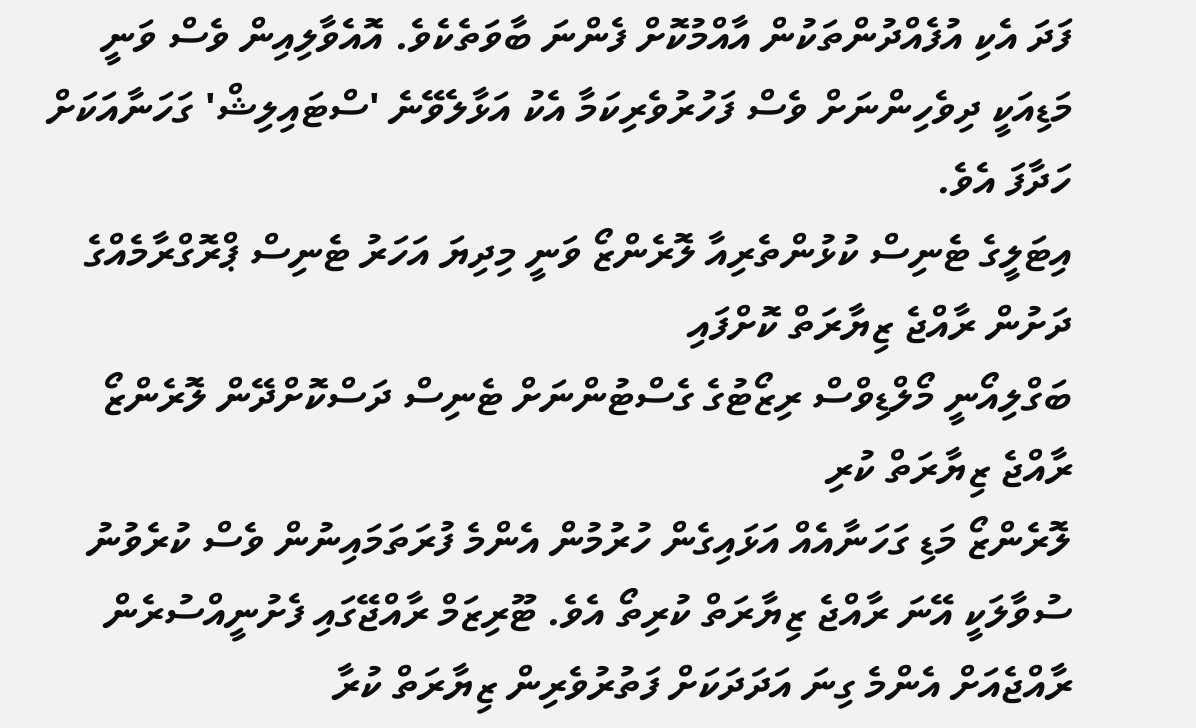ފަދަ އެކި އުފެއްދުންތަކުން އާއްމުކޮށް ފެންނަ ބާވަތެކެވެ. އޮއެވާލިއިން ވެސް ވަނީ މަޑިއަކީ ދިވެހިންނަށް ވެސް ފަހުރުވެރިކަމާ އެކު އަޅާލެވޭނެ 'ސްޓައިލިޝް' ގަހަނާއަކަށް ހަދާފަ އެވެ.
އިޓަލީގެ ޓެނިސް ކުޅުންތެރިއާ ލޮރެންޒޯ ވަނީ މިދިޔަ އަހަރު ޓެނިސް ޕްރޮގްރާމެއްގެ ދަށުން ރާއްޖެ ޒިޔާރަތް ކޮށްފައި
ބަގްލިއޯނީ މޯލްޑިވްސް ރިޒޯޓުގެ ގެސްޓުންނަށް ޓެނިސް ދަސްކޮށްދޭން ލޮރެންޒޯ ރާއްޖެ ޒިޔާރަތް ކުރި
ލޮރެންޒޯ މަޑި ގަހަނާއެއް އަޅައިގެން ހުރުމުން އެންމެ ފުރަތަމައިނުން ވެސް ކުރެވުނު ސުވާލަކީ އޭނަ ރާއްޖެ ޒިޔާރަތް ކުރިތޯ އެވެ. ޓޫރިޒަމް ރާއްޖޭގައި ފެށުނީއްސުރެން ރާއްޖެއަށް އެންމެ ގިނަ އަދަދަކަށް ފަތުރުވެރިން ޒިޔާރަތް ކުރާ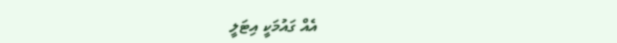އެއް ގައުމަކީ އިޓަލީ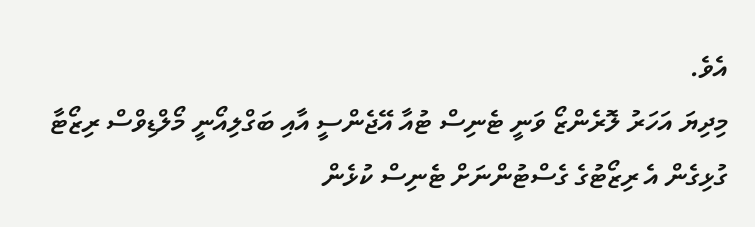އެވެ.
މިދިޔަ އަހަރު ލޮރެންޒޯ ވަނީ ޓެނިސް ޓުއާ އޭޖެންސީ އާއި ބަގްލިއޯނީ މޯލްޑިވްސް ރިޒޯޓާ ގުޅިގެން އެ ރިޒޯޓުގެ ގެސްޓުންނަށް ޓެނިސް ކުޅެން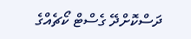ދަސްކޮށްދޭ ގެސްޓް ކޯޗެއްގެ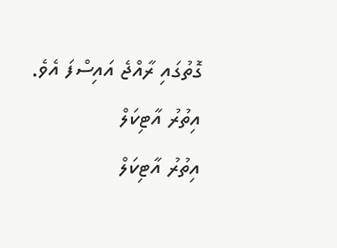ގޮތުގައި ރާއްޖެ އައިސްފަ އެވެ.
އިތުރު އާޓިކަލް
އިތުރު އާޓިކަލް